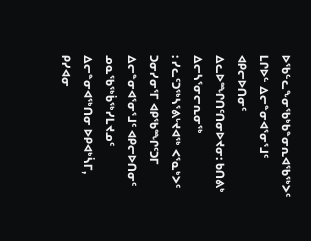ᐅᖃᓪᓚᖕᓂᖃᒃᑲᓐᓂᕆᐊᖃᖅᐳᑦ ᒪᒋᐅᓪ ᐃᓕᓐᓂᐊᕐᓂᕐᒧᑦ ᐊᑭᓕᐅᑎᓂᑦ ᐃᓚᐅᙱᑎᑦᑎᓂᐅᔪᓂ: ᑲᑎᕕᒃ ᐃᓕᓴᕐᓂᓕᕆᓂᖅ
: ᓯᓚᑦᑐᖅᓴᕐᕕᒡᔪᐊᖅ ᐸᕐᓇᒃᐳᑦ ᑐᓂᓯᓂᕐᒥ ᐊᑭᖃᙱᑦᑐᒥ ᐃᓕᓐᓂᐊᕐᓂᕐᒧᑦ ᐊᑭᓕᐅᑎᓂᑦ ᓄᓇᖃᖅᑳᖅᓯᒪᔪᓄᑦ ᐃᓕᓐᓂᐊᖅᑎᓂ ᐅᑭᐊᒃᓵᒥ, ᑭᓯᐊᓂ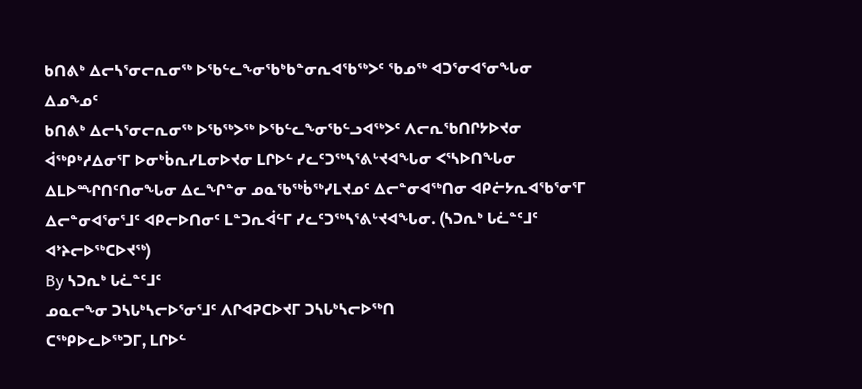ᑲᑎᕕᒃ ᐃᓕᓴᕐᓂᓕᕆᓂᖅ ᐅᖃᓪᓚᖕᓂᖃᒃᑲᓐᓂᕆᐊᖃᖅᐳᑦ ᖃᓄᖅ ᐊᑐᕐᓂᐊᕐᓂᖓᓂ ᐃᓄᖕᓄᑦ
ᑲᑎᕕᒃ ᐃᓕᓴᕐᓂᓕᕆᓂᖅ ᐅᖃᖅᐳᖅ ᐅᖃᓪᓚᖕᓂᖃᓪᓗᐊᖅᐳᑦ ᐱᓕᕆᖃᑎᒋᔭᐅᔪᓂ ᐋᖅᑭᒃᓱᐃᓂᕐᒥ ᐅᓂᒃᑳᕆᓯᒪᓂᐅᔪᓂ ᒪᒋᐅᓪ ᓯᓚᑦᑐᖅᓴᕐᕕᒡᔪᐊᖓᓂ ᐸᕐᓴᐅᑎᖓᓂ ᐃᒪᐅᙱᑎᑦᑎᓂᖓᓂ ᐃᓚᖏᓐᓂ ᓄᓇᖃᖅᑳᖅᓯᒪᔪᓄᑦ ᐃᓕᓐᓂᐊᖅᑎᓂ ᐊᑭᓖᔭᕆᐊᖃᕐᓂᕐᒥ ᐃᓕᓐᓂᐊᕐᓂᕐᒧᑦ ᐊᑭᓕᐅᑎᓂᑦ ᒪᓐᑐᕆᐋᓪᒥ ᓯᓚᑦᑐᖅᓴᕐᕕᒡᔪᐊᖓᓂ. (ᓴᑐᕆᒃ ᒐᓛᓐᑦᒧᑦ ᐊᔾᔨᓕᐅᖅᑕᐅᔪᖅ)
By ᓴᑐᕆᒃ ᒐᓛᓐᑦᒧᑦ
ᓄᓇᓕᖕᓂ ᑐᓴᒐᒃᓴᓕᐅᕐᓂᕐᒧᑦ ᐱᒋᐊᕈᑕᐅᔪᒥ ᑐᓴᒐᒃᓴᓕᐅᖅᑎ
ᑕᖅᑭᐅᓚᐅᖅᑐᒥ, ᒪᒋᐅᓪ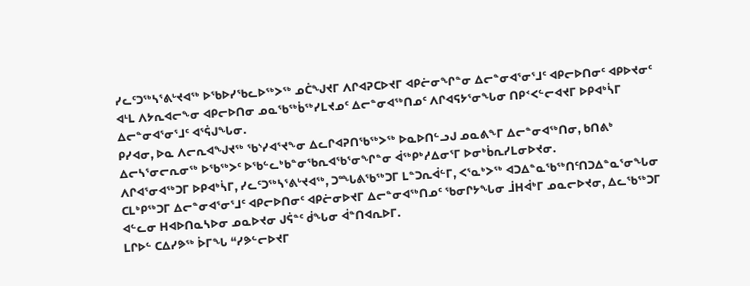ᓯᓚᑦᑐᖅᓴᕐᕕᒡᔪᐊᖅ ᐅᖃᐅᓯᖃᓚᐅᖅᐳᖅ ᓄᑖᖑᔪᒥ ᐱᒋᐊᕈᑕᐅᔪᒥ ᐊᑭᓖᓂᖏᓐᓂ ᐃᓕᓐᓂᐊᕐᓂᕐᒧᑦ ᐊᑭᓕᐅᑎᓂᑦ ᐊᑭᐅᔪᓂᑦ ᐊᒻᒪ ᐱᔭᕆᐊᓕᖕᓂ ᐊᑭᓕᐅᑎᓂ ᓄᓇᖃᖅᑳᖅᓯᒪᔪᓄᑦ ᐃᓕᓐᓂᐊᖅᑎᓄᑦ ᐱᒋᐊᕋᔭᕐᓂᖓᓂ ᑎᑭᑉᐸᓪᓕᐊᔪᒥ ᐅᑭᐊᒃᓵᒥ ᐃᓕᓐᓂᐊᕐᓂᕐᒧᑦ ᐊᕐᕌᒍᖓᓂ.
ᑭᓯᐊᓂ, ᐅᓇ ᐱᓕᕆᐊᖑᔪᖅ ᖃᔅᓯᐊᕐᔪᖕᓂ ᐃᓚᒋᐊᕈᑎᖃᖅᐳᖅ ᐅᓇᐅᑎᓪᓗᒍ ᓄᓇᕕᖕᒥ ᐃᓕᓐᓂᐊᖅᑎᓂ, ᑲᑎᕕᒃ ᐃᓕᓴᕐᓂᓕᕆᓂᖅ ᐅᖃᖅᐳᑦ ᐅᖃᓪᓚᒃᑲᓐᓂᖃᕆᐊᖃᕐᓂᖏᓐᓂ ᐋᖅᑭᒃᓱᐃᓂᕐᒥ ᐅᓂᒃᑳᕆᓯᒪᓂᐅᔪᓂ.
ᐱᒋᐊᕐᓂᐊᖅᑐᒥ ᐅᑭᐊᒃᓵᒥ, ᓯᓚᑦᑐᖅᓴᕐᕕᒡᔪᐊᖅ, ᑐᙵᕕᖃᖅᑐᒥ ᒪᓐᑐᕆᐋᓪᒥ, ᐸᕐᓇᒃᐳᖅ ᐊᑐᐃᓐᓇᖃᖅᑎᑦᑎᑐᐃᓐᓇᕐᓂᖓᓂ ᑕᒪᒃᑭᖅᑐᒥ ᐃᓕᓐᓂᐊᕐᓂᕐᒧᑦ ᐊᑭᓕᐅᑎᓂᑦ ᐊᑭᓖᓂᐅᔪᒥ ᐃᓕᓐᓂᐊᖅᑎᓄᑦ ᖃᓂᒋᔭᖓᓂ ᒨᕼᐋᒃᒥ ᓄᓇᓕᐅᔪᓂ, ᐃᓚᖃᖅᑐᒥ ᐊᓪᓚᓂ ᕼᐊᐅᑎᓇᓴᐅᓂ ᓄᓇᐅᔪᓂ ᒍᕌᓐᑦ ᑰᖓᓂ ᐋᓐᑎᐊᕆᐅᒥ.
ᒪᒋᐅᓪ ᑕᐃᓯᕗᖅ ᐆᒥᖓ “ᓯᕗᓪᓕᐅᔪᒥ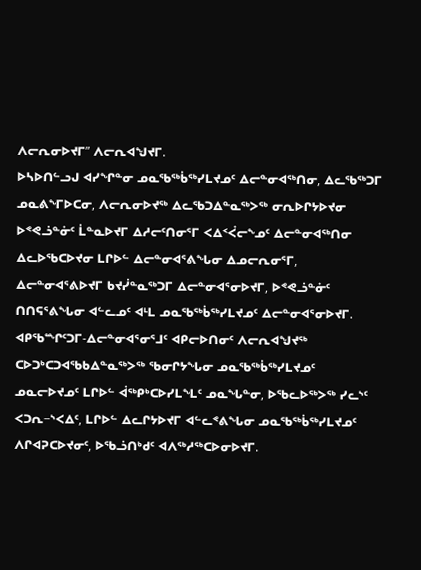ᐱᓕᕆᓂᐅᔪᒥ” ᐱᓕᕆᐊᖑᔪᒥ.
ᐅᓴᐅᑎᓪᓗᒍ ᐊᓯᖏᓐᓂ ᓄᓇᖃᖅᑳᖅᓯᒪᔪᓄᑦ ᐃᓕᓐᓂᐊᖅᑎᓂ, ᐃᓚᖃᖅᑐᒥ ᓄᓇᕕᖕᒥᐅᑕᓂ, ᐱᓕᕆᓂᐅᔪᖅ ᐃᓚᖃᑐᐃᓐᓇᖅᐳᖅ ᓂᕆᐅᒋᔭᐅᔪᓂ ᐅᕝᕙᓘᓐᓃᑦ ᒫᓐᓇᐅᔪᒥ ᐃᓱᓕᑦᑎᓂᕐᒥ ᐸᐃᑉᐹᓕᖕᓄᑦ ᐃᓕᓐᓂᐊᖅᑎᓂ ᐃᓚᐅᖃᑕᐅᔪᓂ ᒪᒋᐅᓪ ᐃᓕᓐᓂᐊᕐᕕᖓᓂ ᐃᓄᓕᕆᓂᕐᒥ, ᐃᓕᓐᓂᐊᕐᕕᐅᔪᒥ ᑲᔪᓰᓐᓇᖅᑐᒥ ᐃᓕᓐᓂᐊᕐᓂᐅᔪᒥ, ᐅᕝᕙᓘᓐᓃᑦ ᑎᑎᕋᕐᕕᖓᓂ ᐊᓪᓚᓄᑦ ᐊᒻᒪ ᓄᓇᖃᖅᑳᖅᓯᒪᔪᓄᑦ ᐃᓕᓐᓂᐊᕐᓂᐅᔪᒥ.
ᐊᑭᖃᙱᑦᑐᒥ-ᐃᓕᓐᓂᐊᕐᓂᕐᒧᑦ ᐊᑭᓕᐅᑎᓂᑦ ᐱᓕᕆᐊᖑᔪᖅ ᑕᐅᑐᒃᑕᑐᐊᖃᑲᐃᓐᓇᖅᐳᖅ ᖃᓂᒋᔭᖓᓂ ᓄᓇᖃᖅᑳᖅᓯᒪᔪᓄᑦ ᓄᓇᓕᐅᔪᓄᑦ ᒪᒋᐅᓪ ᐋᖅᑭᒃᑕᐅᓯᒪᖕᒪᑦ ᓄᓇᖓᓐᓂ, ᐅᖃᓚᐅᖅᐳᖅ ᓯᓚᔅᑦ ᐸᑐᕆ−ᔅᐸᐃᑦ, ᒪᒋᐅᓪ ᐃᓚᒋᔭᐅᔪᒥ ᐊᓪᓚᕝᕕᖓᓂ ᓄᓇᖃᖅᑳᖅᓯᒪᔪᓄᑦ ᐱᒋᐊᕈᑕᐅᔪᓂᑦ, ᐅᖃᓘᑎᒃᑯᑦ ᐊᐱᖅᓱᖅᑕᐅᓂᐅᔪᒥ.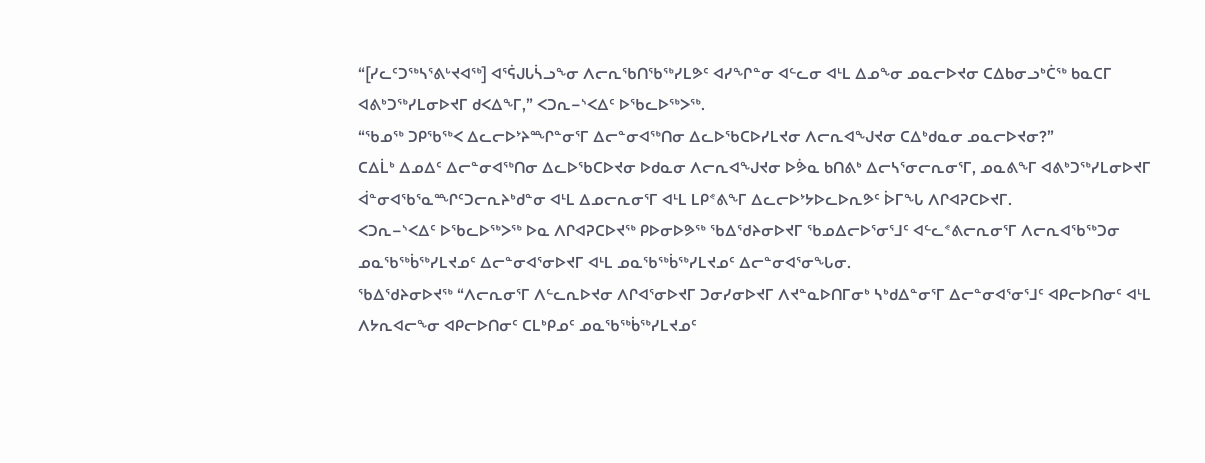“[ᓯᓚᑦᑐᖅᓴᕐᕕᒡᔪᐊᖅ] ᐊᕐᕌᒍᒐᓵᓗᖕᓂ ᐱᓕᕆᖃᑎᖃᖅᓯᒪᕗᑦ ᐊᓯᖏᓐᓂ ᐊᓪᓚᓂ ᐊᒻᒪ ᐃᓄᖕᓂ ᓄᓇᓕᐅᔪᓂ ᑕᐃᑲᓂᓗᒃᑖᖅ ᑲᓇᑕᒥ ᐊᕕᒃᑐᖅᓯᒪᓂᐅᔪᒥ ᑯᐸᐃᖕᒥ,” ᐸᑐᕆ−ᔅᐸᐃᑦ ᐅᖃᓚᐅᖅᐳᖅ.
“ᖃᓄᖅ ᑐᑭᖃᖅᐸ ᐃᓚᓕᐅᔾᔨᙱᓐᓂᕐᒥ ᐃᓕᓐᓂᐊᖅᑎᓂ ᐃᓚᐅᖃᑕᐅᓯᒪᔪᓂ ᐱᓕᕆᐊᖑᔪᓂ ᑕᐃᒃᑯᓇᓂ ᓄᓇᓕᐅᔪᓂ?”
ᑕᐃᒫᒃ ᐃᓄᐃᑦ ᐃᓕᓐᓂᐊᖅᑎᓂ ᐃᓚᐅᖃᑕᐅᔪᓂ ᐅᑯᓇᓂ ᐱᓕᕆᐊᖑᔪᓂ ᐅᕘᓇ ᑲᑎᕕᒃ ᐃᓕᓴᕐᓂᓕᕆᓂᕐᒥ, ᓄᓇᕕᖕᒥ ᐊᕕᒃᑐᖅᓯᒪᓂᐅᔪᒥ ᐋᓐᓂᐊᖃᕐᓇᙱᑦᑐᓕᕆᔨᒃᑯᓐᓂ ᐊᒻᒪ ᐃᓄᓕᕆᓂᕐᒥ ᐊᒻᒪ ᒪᑭᕝᕕᖕᒥ ᐃᓚᓕᐅᔾᔭᐅᓚᐅᕆᕗᑦ ᐆᒥᖓ ᐱᒋᐊᕈᑕᐅᔪᒥ.
ᐸᑐᕆ−ᔅᐸᐃᑦ ᐅᖃᓚᐅᖅᐳᖅ ᐅᓇ ᐱᒋᐊᕈᑕᐅᔪᖅ ᑭᐅᓂᐅᕗᖅ ᖃᐃᖁᔨᓂᐅᔪᒥ ᖃᓄᐃᓕᐅᕐᓂᕐᒧᑦ ᐊᓪᓚᕝᕕᓕᕆᓂᕐᒥ ᐱᓕᕆᐊᖃᖅᑐᓂ ᓄᓇᖃᖅᑳᖅᓯᒪᔪᓄᑦ ᐃᓕᓐᓂᐊᕐᓂᐅᔪᒥ ᐊᒻᒪ ᓄᓇᖃᖅᑳᖅᓯᒪᔪᓄᑦ ᐃᓕᓐᓂᐊᕐᓂᖓᓂ.
ᖃᐃᖁᔨᓂᐅᔪᖅ “ᐱᓕᕆᓂᕐᒥ ᐱᓪᓚᕆᐅᔪᓂ ᐱᒋᐊᕐᓂᐅᔪᒥ ᑐᓂᓯᓂᐅᔪᒥ ᐱᔪᓐᓇᐅᑎᒥᓂᒃ ᓴᒃᑯᐃᓐᓂᕐᒥ ᐃᓕᓐᓂᐊᕐᓂᕐᒧᑦ ᐊᑭᓕᐅᑎᓂᑦ ᐊᒻᒪ ᐱᔭᕆᐊᓕᖕᓂ ᐊᑭᓕᐅᑎᓂᑦ ᑕᒪᒃᑭᓄᑦ ᓄᓇᖃᖅᑳᖅᓯᒪᔪᓄᑦ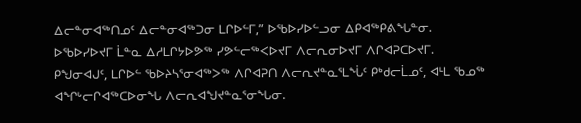ᐃᓕᓐᓂᐊᖅᑎᓄᑦ ᐃᓕᓐᓂᐊᖅᑐᓂ ᒪᒋᐅᓪᒥ,” ᐅᖃᐅᓯᐅᓪᓗᓂ ᐃᑭᐊᖅᑭᕕᖓᓐᓂ.
ᐅᖃᐅᓯᐅᔪᒥ ᒫᓐᓇ ᐃᓱᒪᒋᔭᐅᕗᖅ ᓯᕗᓪᓕᖅᐸᐅᔪᒥ ᐱᓕᕆᓂᐅᔪᒥ ᐱᒋᐊᕈᑕᐅᔪᒥ.
ᑭᖑᓂᐊᒍᑦ, ᒪᒋᐅᓪ ᖃᐅᔨᓴᕐᓂᐊᖅᐳᖅ ᐱᒋᐊᕈᑎ ᐱᓕᕆᔪᓐᓇᕐᒪᖔᑦ ᑭᒃᑯᓕᒫᓄᑦ, ᐊᒻᒪ ᖃᓄᖅ ᐊᖏᒡᓕᒋᐊᖅᑕᐅᓂᖓ ᐱᓕᕆᐊᖑᔪᓐᓇᕐᓂᖓᓂ.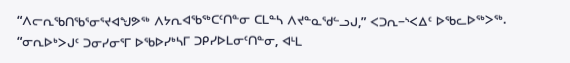“ᐱᓕᕆᖃᑎᖃᕐᓂᕐᔪᐊᖑᕗᖅ ᐱᔭᕆᐊᖃᖅᑕᑦᑎᓐᓂ ᑕᒪᓐᓴ ᐱᔪᓐᓇᖁᓪᓗᒍ,” ᐸᑐᕆ−ᔅᐸᐃᑦ ᐅᖃᓚᐅᖅᐳᖅ.
“ᓂᕆᐅᒃᐳᒍᑦ ᑐᓂᓯᓂᕐᒥ ᐅᖃᐅᓯᒃᓴᒥ ᑐᑭᓯᐅᒪᓂᑦᑎᓐᓂ, ᐊᒻᒪ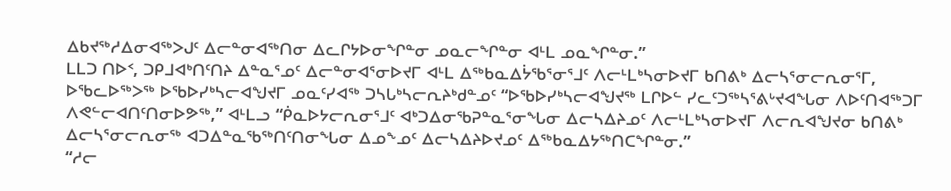ᐃᑲᔪᖅᓱᐃᓂᐊᖅᐳᒍᑦ ᐃᓕᓐᓂᐊᖅᑎᓂ ᐃᓚᒋᔭᐅᓂᖏᓐᓂ ᓄᓇᓕᖏᓐᓂ ᐊᒻᒪ ᓄᓇᖏᓐᓂ.”
ᒪᒪᑐ ᑎᐅᑉ, ᑐᑭᒧᐊᒃᑎᑦᑎᔨ ᐃᓐᓇᕐᓄᑦ ᐃᓕᓐᓂᐊᕐᓂᐅᔪᒥ ᐊᒻᒪ ᐃᖅᑲᓇᐃᔮᖃᕐᓂᕐᒧᑦ ᐱᓕᒻᒪᒃᓴᓂᐅᔪᒥ ᑲᑎᕕᒃ ᐃᓕᓴᕐᓂᓕᕆᓂᕐᒥ, ᐅᖃᓚᐅᖅᐳᖅ ᐅᖃᐅᓯᒃᓴᓕᐊᖑᔪᒥ ᓄᓇᑦᓯᐊᖅ ᑐᓴᒐᒃᓴᓕᕆᔨᒃᑯᓐᓄᑦ “ᐅᖃᐅᓯᒃᓴᓕᐊᖑᔪᖅ ᒪᒋᐅᓪ ᓯᓚᑦᑐᖅᓴᕐᕕᒡᔪᐊᖓᓂ ᐱᐅᑦᑎᐊᖅᑐᒥ ᐱᕙᓪᓕᐊᑎᑦᑎᓂᐅᕗᖅ,” ᐊᒻᒪᓗ “ᑮᓇᐅᔭᓕᕆᓂᕐᒧᑦ ᐊᒃᑐᐃᓂᖃᕈᓐᓇᕐᓂᖓᓂ ᐃᓕᓴᐃᔨᓄᑦ ᐱᓕᒻᒪᒃᓴᓂᐅᔪᒥ ᐱᓕᕆᐊᖑᔪᓂ ᑲᑎᕕᒃ ᐃᓕᓴᕐᓂᓕᕆᓂᖅ ᐊᑐᐃᓐᓇᖃᖅᑎᑦᑎᓂᖓᓂ ᐃᓄᖕᓄᑦ ᐃᓕᓴᐃᔨᐅᔪᓄᑦ ᐃᖅᑲᓇᐃᔭᖅᑎᑕᖏᓐᓂ.”
“ᓱᓕ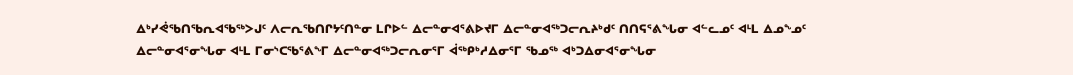ᐃᒃᓯᕚᖃᑎᖃᕆᐊᖃᖅᐳᒍᑦ ᐱᓕᕆᖃᑎᒋᔭᑦᑎᓐᓂ ᒪᒋᐅᓪ ᐃᓕᓐᓂᐊᕐᕕᐅᔪᒥ ᐃᓕᓐᓂᐊᖅᑐᓕᕆᔨᒃᑯᑦ ᑎᑎᕋᕐᕕᖓᓂ ᐊᓪᓚᓄᑦ ᐊᒻᒪ ᐃᓄᖕᓄᑦ ᐃᓕᓐᓂᐊᕐᓂᖓᓂ ᐊᒻᒪ ᒥᓂᔅᑕᖃᕐᕕᖕᒥ ᐃᓕᓐᓂᐊᖅᑐᓕᕆᓂᕐᒥ ᐋᖅᑭᒃᓱᐃᓂᕐᒥ ᖃᓄᖅ ᐊᒃᑐᐃᓂᐊᕐᓂᖓᓂ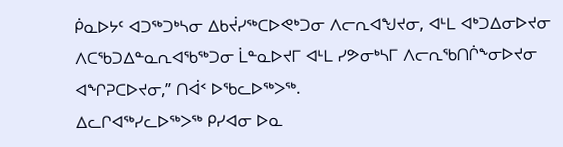ᑮᓇᐅᔭᑦ ᐊᑐᖅᑐᒃᓴᓂ ᐃᑲᔫᓯᖅᑕᐅᕙᒃᑐᓂ ᐱᓕᕆᐊᖑᔪᓂ, ᐊᒻᒪ ᐊᒃᑐᐃᓂᐅᔪᓂ ᐱᑕᖃᑐᐃᓐᓇᕆᐊᖃᖅᑐᓂ ᒫᓐᓇᐅᔪᒥ ᐊᒻᒪ ᓯᕗᓂᒃᓴᒥ ᐱᓕᕆᖃᑎᒌᖕᓂᐅᔪᓂ ᐊᖏᕈᑕᐅᔪᓂ,” ᑎᐋᑉ ᐅᖃᓚᐅᖅᐳᖅ.
ᐃᓚᒋᐊᖅᓯᓚᐅᖅᐳᖅ ᑭᓯᐊᓂ ᐅᓇ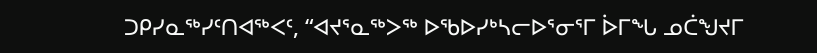ᑐᑭᓯᓇᖅᓯᑦᑎᐊᖅᐸᑦ, “ᐊᔪᕐᓇᖅᐳᖅ ᐅᖃᐅᓯᒃᓴᓕᐅᕐᓂᕐᒥ ᐆᒥᖓ ᓄᑖᖑᔪᒥ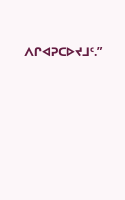ᐱᒋᐊᕈᑕᐅᔪᒧᑦ.”